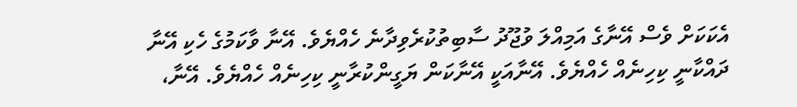އެކަކަށް ވެސް އޭނާގެ އަމިއްލަ ވުޖޫދު ސާބިތުކުރެވިދާނެ ހެއްޔެވެ. އޭނާ ވާކަމުގެ ހެކި އޭނާ ދައްކާނީ ކިހިނެއް ހެއްޔެވެ. އޭނާއަކީ އޭނާކަން ޔަގީންކުރާނީ ކިހިނެއް ހެއްޔެވެ. އޭނާ،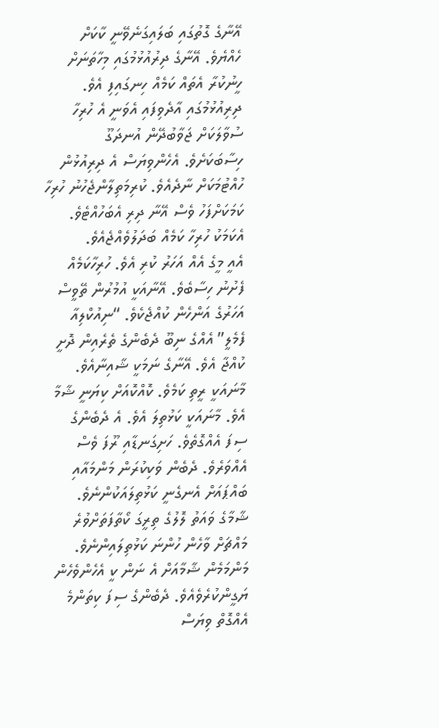އޭނާގެ ގޮތުގައި ބަލައިގަނެވޭނީ ކާކަށް ހެއްޔެވެ. އޭނާގެ ދިރުއުޅުމުގައި މިހާތަނަށް ހީނުކުރާ އެތައް ކަމެއް ހިނގައިފި އެވެ. ދިރިއުޅުމުގައި އާދެވިފައި އެވަނީ އެ ހުރިހާ ސުވާލަކަށް ޖަވާބުދޭން އުނދަގޫ ހިސާބަކަށެވެ. އެހެންވިޔަސް އެ ދިރިއުޅުން ހުއްޓުމަކަށް ނާދެއެވެ. ކުރިމަތިލާންޖެހުނު ހުރިހާ ކަމަކަށްފަހު ވެސް އޭނާ ދިރި އެބަހުއްޓެވެ. އެކަމަކު ހުރިހާ ކަމެއް ބަދަލުވެއްޖެއެވެ.
އެއީ މީގެ އެއް އަހަރު ކުރި އެވެ. ހުރިހާކަމެއް ފެށުނު ހިސާބެވެ. އޭނާއަކީ އުމުރުން ތޭވީސް އަހަރުގެ އަންހެން ކުއްޖެކެވެ. “ނިއުކްލިއާ ފެމެލީ” އެއްގެ ނިބޫ ދެބެންގެ ތެރެއިން ދޮށީ ކުއްޖާ އެވެ. އޭނާގެ ނަމަކީ ޝާއިނާއެވެ. މާނައަކީ ރީތި ކަމެވެ. ކޮއްކޮއަށް ކިޔަނީ ޝާމާ އެވެ. މާނައަކީ ކަޅުތިލަ އެވެ. އެ ދެބެންގެ ސިފަ އެއްގޮތެވެ. ހަށިގަނޑާއި ރޫފަ ވެސް އެއްވަރެވެ. ދެބެން ވަކިކުރަން މަންމައާއި ބައްޕައަށް އެނގެނީ ކަޅުތިލައަކުންނެވެ. ޝާމާގެ ވައަތު ލޮލުގެ ތިރީގަ ކޯތާފަތަށްވުރެ މައްޗަށް ވާހެން ހުންނަ ކަޅުތިލައިންނެވެ. މަންމަމެން ޝާމާއަށް އެ ނަން ކީ އެހެންވެހެން ޔަގީންކުރެވެއެވެ. ދެބެންގެ ސިފަ ކިތަންމެ އެއްގޮތް ވިޔަސް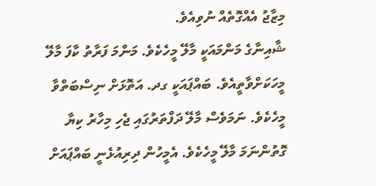މިޒާޖު އެއްގޮތެއް ނުވިއެވެ.
ޝާއިނާގެ މަންމައަކީ މާލޭ މީހެކެވެ. މަންމަ ފަރާތު ކާފަ މާލޭ މީހަކަށްވާތީއެވެ. ބައްޕައަކީ ގދ. އަތޮޅަށް ނިސްބަތްވާ މީހެކެވެ. ނަމަވެސް މާލޭ ދަފްތަރުގައި ޖެހި މިހާރު ކިޔާ ގޮތުންނަމަ މާލޭ މީހެކެވެ. އެމީހުން ދިރިއުޅެނީ ބައްޕައަށް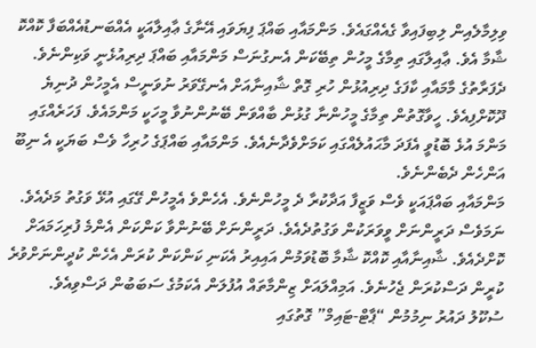ވިލިމާލެއިން ލިބިފައިވާ ގެއެއްގައެވެ. މަންމައާއި ބައްޕަ ފިޔަވައި އޭނާގެ ޢާއިލާއަކީ އެއްބަނޑުއެއްބަފާ ކޮއްކޮ ޝާމާ އެވެ. ޢާއިލާގައި ތިމާގެ މީހުން ތިބޭކަން އެނގުނަސް މަންމައާއި ބައްޕަ ދިރިއުޅެނީ ވަކިންނެވެ. ދެފަރާތުގެ މާމައާއި ކާފަގެ ދިރިއުޅުން ހުރި ގޮތް ޝާއިނާއަށް އެނގޭވަރު ނުވަނީސް އެމީހުން ދުނިޔެ ދޫކޮށްފިއެވެ. ހީވާގޮތުން ތިމާގެ މީހުންނާ ގުޅުން ބާއްވަން ބޭނުންނުވާ މީހަކީ މަންމައެވެ. ފަހަރެއްގައި މަންމަ އުޅެ ބޮޑުވީ އެފަދަ މާޙައުލެއްގައި ކަމަށްވެދާނެއެވެ. މަންމައާއި ބައްޕަގެ ހުރިހާ ވެސް ބަޔަކީ އެ ނިބޫ އަންހެން ދެބެންނެވެ.
މަންމައާއި ބައްޕައަކީ ވެސް ވަޒީފާ އަދާކުރާ ދެ މީހުންނެވެ. އެހެންވެ އެމީހުން ގޭގައި އުޅޭ ވަގުތު މަދެއެވެ. ނަމަވެސް ދަރީންނަށް ވީވަރަކުން ވަގުތުދެއެވެ. ދަރީންނަށް ބޭނުންވާ ކަންކަން އެންމެ ފުރިހަމައަށް ކޮށްދެއެވެ. ޝާއިނާއާއި ކޮއްކޮ ޝާމާ ބޮޑުވަމުން އައިއިރު އެކަނި ކަންކަން ކުރަން އެހެން ކުދީންނަށްވުރެ ކުރީން ދަސްކުރަން ޖެހުނެވެ. އަމިއްލައަށް ޒިންމާތައް އުފުލަން އެކަމުގެ ސަބަބުން ދަސްވިއެވެ.
ސުކޫލު ދައުރު ނިމުމުން “ޕާޓް-ޓައިމް” ގޮތުގައި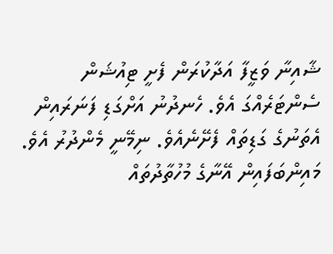ޝާއިނާ ވަޒީފާ އަދާކުރަން ފެށީ ޓިއުޝަން ސެންޓަރެއްގަ އެވެ. ހެނދުނު އަށްގަޑި ފަނަރައިން އެތަނުގެ ގަޑިތައް ފެށޭނެއެވެ. ނިމޭނީ މެންދުރު އެވެ. މައިންބަފައިން އޭނާގެ މުހުތާދުތައް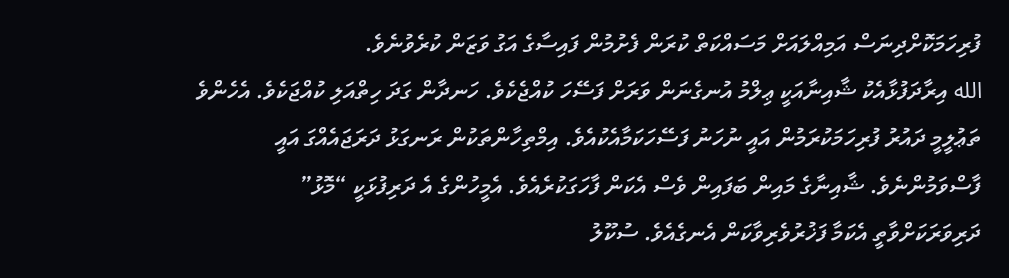ފުރިހަމަކޮށްދިނަސް އަމިއްލައަށް މަސައްކަތް ކުރަން ފެށުމުން ފައިސާގެ އަގު ވަޒަން ކުރެވުނެވެ.
الله އިރާދަފުޅާއެކު ޝާއިނާއަކީ ޢިލްމު އުނގެނަން ވަރަށް ފަސޭހަ ކުއްޖެކެވެ. ހަނދާން ގަދަ ހިތްއަލި ކުއްޖަކެވެ. އެހެންވެ ތަޢުލީމީ ދައުރު ފުރިހަމަކުރަމުން އައީ ނުހަނު ފަސޭހަކަމާއެކުއެވެ. އިމްތިހާންތަކުން ރަނގަޅު ދަރަޖައެއްގަ އައީ ފާސްވަމުންނެވެ. ޝާއިނާގެ މައިން ބަފައިން ވެސް އެކަން ފާހަގަކުރެއެވެ. އެމީހުންގެ އެ ދަރިފުޅަކީ “މޮޅު” ދަރިވަރަކަށްވާތީ އެކަމާ ފަޚުރުވެރިވާކަން އެނގެއެވެ. ސުކޫލު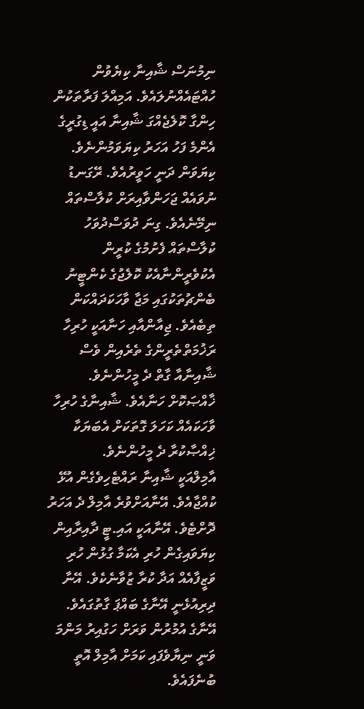ނިމުނަސް ޝާއިނާ ކިޔެވުން ހުއްޓައެއްނުލައެވެ. އަމިއްލަ ފަރާތަކުން ހިންގާ ކޮލެޖެއްގަ ޝާއިނާ އައީ ޑިގުރީގެ އެންމެ ފަހު އަހަރު ކިޔަވަމުންނެވެ. ކިޔަވަން ދަނީ ހަވީރުއެވެ. ރޭގަނޑު ނުވައެއް ޖަހަންވާއިރަށް ކުލާސްތައް ނިމޭނެއެވެ. ގިނަ ދުވަސްދުވަހު ކުލާސްތައް ފެށުމުގެ ކުރީން އެކުވެރީންނާއެކު ކޮލެޖުގެ ކެންޓީނު ބެންޗުތަކުގައި މަޖާ ވާހަކަދައްކަން ތިބެއެވެ. ޖިއާންއާއި ހަނާއަކީ ހުރިހާ ރަޚުމަތްތެރީންގެ ތެރެއިން ވެސް ޝާއިނާއާ ގާތް ދެ މީހުންނެވެ. ޚާއްޞަކޮށް ހަނާއެވެ. ޝާއިނާގެ ހުރިހާ ވާހަކައެއް ކަހަލަ ގޮތަކަށް އެބަޔަކާ ޚިއްޞާކުރާ ދެ މީހުންނެވެ.
އާމިލްއަކީ ޝާއިނާ ރައްޓެހިވެގެން އުޅޭ ކުއްޖާއެވެ. އޭނާއަށްވުރެ އާމިލް ދެ އަހަރު ދޮށްޓެވެ. އޭނާއަކީ އައި.ޓީ ދާއިރާއިން ކިޔަވައިގެން ހުރި އެކަމާ ގުޅުން ހުރި ވަޒީފާއެއް އަދާ ކުރާ ޒުވާނެކެވެ. އޭނާ ދިރިއުޅެނީ އޭނާގެ ބައްޕަ ގާތުގައެވެ. އޭނާގެ އުމުރުން ވަރަށް ހަގުއިރު މަންމަ ވަނީ ނިޔާވެފައި ކަމަށް އާމިލް އޮތީ ބުނެފައެވެ.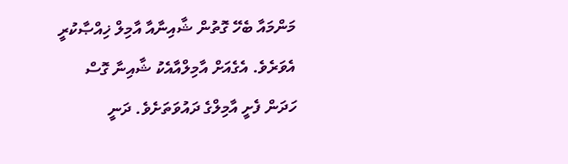މަންމައާ ބެހޭ ގޮތުން ޝާއިނާއާ އާމިލް ޚިއްޞާކުރީ އެވަރެވެ. އެގެއަށް އާމިލްއާއެކު ޝާއިނާ ގޮސް ހަދަން ފެށީ އާމިލްގެ ދައުވަތަށެވެ. ދަނީ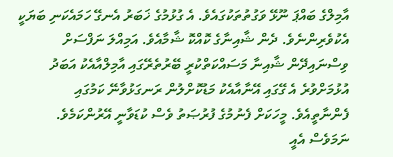އާމިލްގެ ބައްޕަ ނޫޅޭ ވަގުތުތަކުގައެވެ. އެ ގުޅުމުގެ ޚަބަރު އެނގޭ ހަމައެކަނި ބަޔަކީ އެކުވެރިންނެވެ. ދެން ޝާއިނާގެ ކޮއްކޮ ޝާމާއެވެ. އަމިއްލަ ނަފްސަށް ވިސްނައިދޭން ޝާއިނާ މަސައްކަތްކުރީ ބޭރުތެރޭގައި އާމިލްއާއެކު އަބަދު އުޅުމަށްވުރެ އެ ގޭގައި އޭނާއާއެކު މަޑުކޮށްލުން ރަނގަޅުވާނޭ ކަމުގައި ފެންނާތީއެވެ. މީހަކަށް ފެނުމުގެ ފުރުޞަތު ވެސް ކުޑަވާނީ އޭރުންކަމެވެ. ނަމަވެސް އެއީ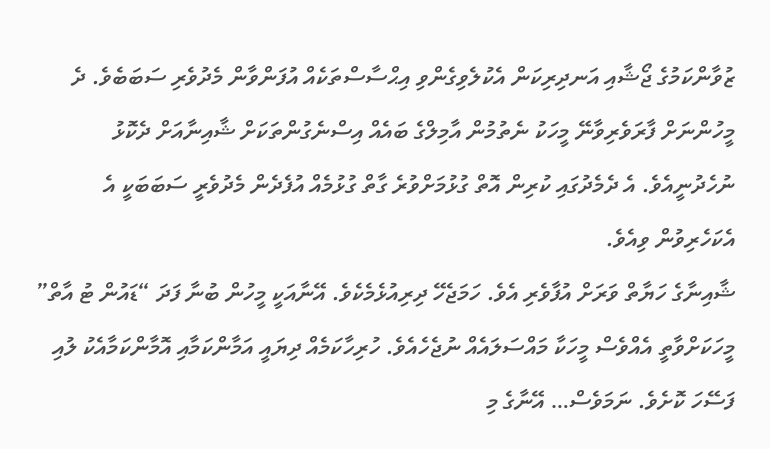ޒުވާންކަމުގެ ޖޯޝާއި އަނދިރިކަން އެކުލެވިގެންވި އިޙްސާސްތަކެއް އުފަންވާން މެދުވެރި ސަބަބެވެ. ދެ މީހުންނަށް ފާރަވެރިވާނޭ މީހަކު ނެތުމުން އާމިލްގެ ބައެއް އިސްނެގުންތަކަށް ޝާއިނާއަށް ދެކޮޅު ނުހެދުނީއެވެ. އެ ދެމެދުގައި ކުރިން އޮތް ގުޅުމަށްވުރެ ގާތް ގުޅުމެއް އުފެދެން މެދުވެރީ ސަބަބަކީ އެ އެކަހެރިވުން ވިއެވެ.
ޝާއިނާގެ ހަޔާތް ވަރަށް އުފާވެރި އެވެ. ހަމަޖެހޭ ދިރިއުޅެމެކެވެ. އޭނާއަކީ މީހުން ބުނާ ފަދަ “ޑައުން ޓު އާތް” މީހަކަށްވާތީ އެއްވެސް މީހަކާ މައްސަލައެއް ނުޖެހެއެވެ. ހުރިހާކަމެއް ދިޔައީ އަމާންކަމާއި އޮމާންކަމާއެކު ލުއި ފަސޭހަ ކޮށެވެ. ނަމަވެސް… އޭނާގެ މި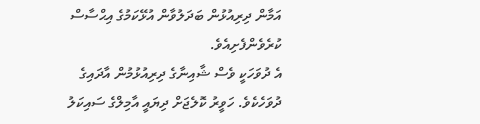އަމާން ދިރިއުޅުން ބަދަލުވާން އުޅޭކަމުގެ އިޙްސާސް ކުރެވެންފެށިއެވެ.
އެ ދުވަހަކީ ވެސް ޝާއިނާގެ ދިރިއުޅުމުން އާދައިގެ ދުވަހެކެވެ. ހަވީރު ކޮލެޖަށް ދިޔައީ އާމިލްގެ ސައިކަލު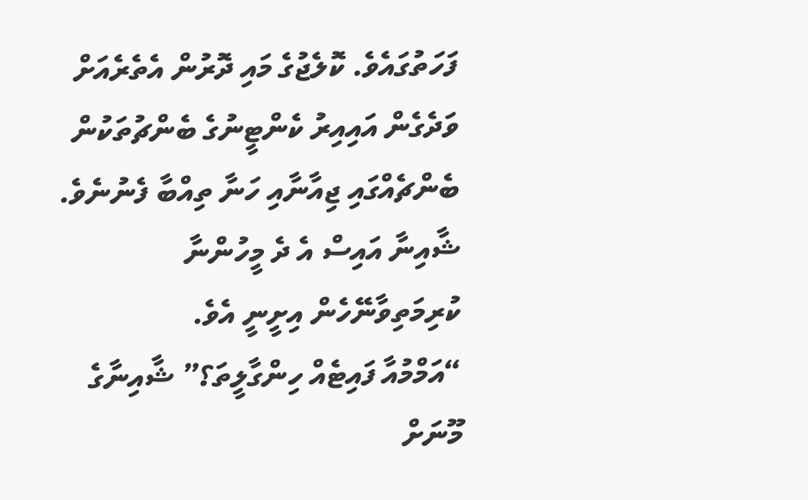ފަހަތުގައެވެ. ކޮލެޖުގެ މައި ދޮރުން އެތެރެއަށް ވަދެގެން އައިއިރު ކެންޓީނުގެ ބެންޗުތަކުން ބެންޗެއްގައި ޖިއާނާއި ހަނާ ތިއްބާ ފެނުނެވެ. ޝާއިނާ އައިސް އެ ދެ މީހުންނާ ކުރިމަތިވާނޭހެން އިށީނީ އެވެ.
“އަމްމުއާ ފައިޓެއް ހިންގާލީތަ؟” ޝާއިނާގެ މޫނަށް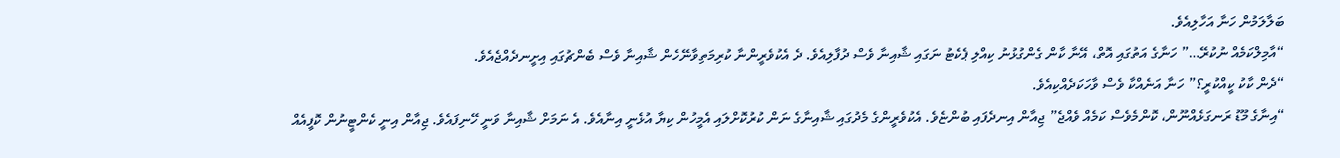ބަލާލަމުން ހަނާ އަހާލިއެވެ.
“އާމިލްކަމެއް ނުކުރޭ…” ހަނާގެ އަތުގައި އޮތް، އޭނާ ކާން ގެންގުޅުނު ކިއްލި ޕެކެޓު ނަގައި ޝާއިނާ ވެސް ދުފާލިއެވެ. ދެ އެކުވެރީންނާ ކުރިމަތިވާނޭހެން ޝާއިނާ ވެސް ބެންޗުގައި އިށީނދެއްޖެއެވެ.
“ދެން ކާކު ކީއްކުރީ؟” ހަނާ އަނެއްކާ ވެސް ވާހަކަދެއްކިއެވެ.
“އިނާގެ މޫޑު ރަނގަޅެއްނޫން، ކޮންމެވެސް ކަމެއް ވެއްޖެ” ޖިއާން އިނދެފައި ބުންޏެވެ. އެކުވެރީންގެ މެދުގައި ޝާއިނާގެ ނަން ކުރުކޮށްލައި އެމީހުން ކިޔާ އުޅެނީ އިނާއެވެ. އެ ނަމަށް ޝާއިނާ ވަނީ ހޭނިފައެވެ. ޖިއާން އިނީ ކެންޓީނުން ކޮފީއެއް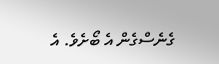ގެނެސްގެން އެ ބޯށެވެ. އެ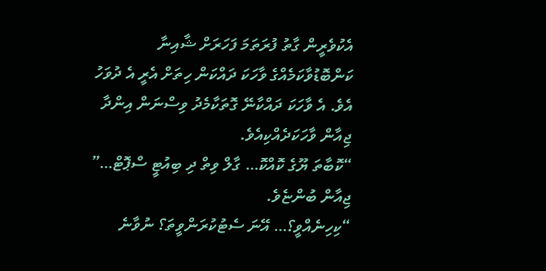އެކުވެރީން ގާތު ފުރަތަމަ ފަހަރަށް ޝާއިނާ ކަންބޮޑުވާކަމެއްގެ ވާހަކަ ދައްކަން ހިތަށް އެރީ އެ ދުވަހު އެވެ. އެ ވާހަކަ ދައްކާނޭ ގޮތަކާމެދު ވިސްނަން އިންދާ ޖިއާން ވާހަކަދެއްކިއެވެ.
“ކޮބާތަ ޔޫގެ ކޮއްކޮ… ގާލް ވިތް ދި ބިއުޓީ ސްޕޮޓް…” ޖިއާން ބުންޏެވެ.
“ކިހިނެއްވީ؟… އޭނަ ސެޓުކުރަންވީތަ؟ ނުވާނެ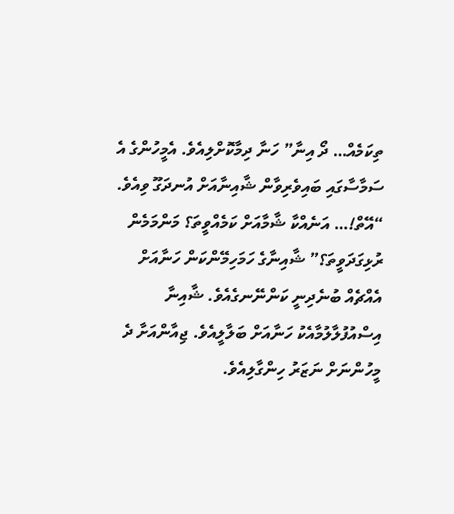ތިކަމެއް… ދޯ އިނާ” ހަނާ ދިމާކޮށްލިއެވެ. އެމީހުންގެ އެ ސަމާސާގައި ބައިވެރިވާން ޝާއިނާއަށް އުނދަގޫ ވިއެވެ.
“އޭތް!… އަނެއްކާ ޝާމާއަށް ކަމެއްވީތަ؟ މަންމަމެން ރުޅިގަދަވީތަ؟” ޝާއިނާގެ ހަމަހިމޭންކަން ހަނާއަށް އެއްޗެއް ބުނެދިނީ ކަންނޭނގެއެވެ. ޝާއިނާ އިސްއުފުލާލުމާއެކު ހަނާއަށް ބަލާލީއެވެ. ޖިއާންއަށާ ދެ މީހުންނަށް ނަޒަރު ހިންގާލިއެވެ.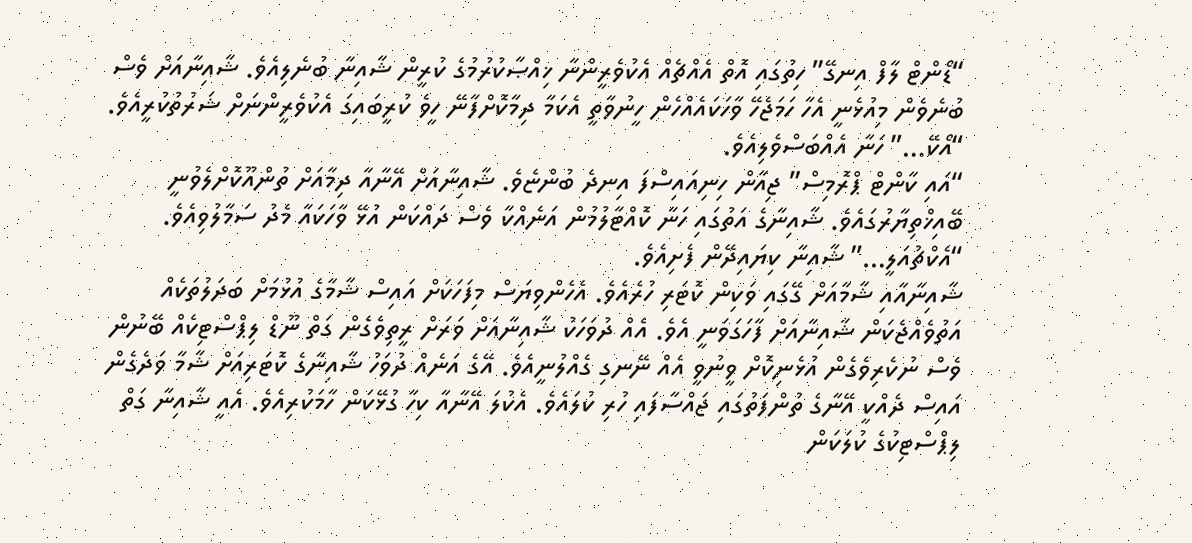“ޑޯންޓް ލާފް އިނގޭ” ހިތުގައި އޮތް އެއްޗެއް އެކުވެރީންނާ ޚިއްޞާކުރުމުގެ ކުރީން ޝާއިނާ ބުނެލިއެވެ. ޝާއިނާއަށް ވެސް ބުނެވެން މިއުޅެނީ އެހާ ހަމަޖެހޭ ވާހަކައެއްހެން ހީނުވާތީ އެކަމާ ދިމާކޮށްފާނޭ ހީވެ ކުރީބައިގަ އެކުވެރީންނަށް ޝަރުތުކުރީއެވެ.
“އޯކޭ…” ހަނާ އެއްބަސްވެލިއެވެ.
“އައި ކާންޓް ޕްރޮމިސް” ޖިއާން ހިނިއައިސްފަ އިނދެ ބުންޏެވެ. ޝާއިނާއަށް އޭނާއާ ދިމާއަށް ތުންއޫކޮށްލެވުނީ ބޭއިޚްތިޔާރުގައެވެ. ޝާއިނާގެ އަތުގައި ހަނާ ކޮއްޓާލުމުން އަނެއްކާ ވެސް ދައްކަން އުޅޭ ވާހަކައާ މެދު ސަމާލުވިއެވެ.
“އެކްޗުއަލީ…” ޝާއިނާ ކިޔައިދޭން ފެށިއެވެ.
ޝާއިނާއާއި ޝާމާއަށް ގޭގައި ވަކިން ކޮޓަރި ހުރެއެވެ. އެހެންވިޔަސް މިފަހަކަށް އައިސް ޝާމާގެ އުޅުމަށް ބަދަލުތަކެއް އަތުވެއްޖެކަން ޝާއިނާއަށް ފާހަގަވަނީ އެވެ. އެއް ދުވަހަކު ޝާއިނާއަށް ވަރަށް ރީތިވެގެން ގަތް ނޫޑް ލިޕްސްޓިކެއް ބޭނުން ވެސް ނުކެރިވެގެން އުޅެނިކޮށް ވީނުވީ އެއް ނޭނގި ގެއްލުނީއެވެ. އޭގެ އަނެއް ދުވަހު ޝާއިނާގެ ކޮޓަރިއަށް ޝާމާ ވަދެގެން އައިސް ދެއްކީ އޭނާގެ ތުންފަތުގައި ޖައްސާފައި ހުރި ކުލައެވެ. އެކުލަ އޭނާއާ ކިހާ ގުޅޭކަން ހާމަކުރިއެވެ. އެއީ ޝާއިނާ ގަތް ލިޕްސްޓިކުގެ ކުލަކަން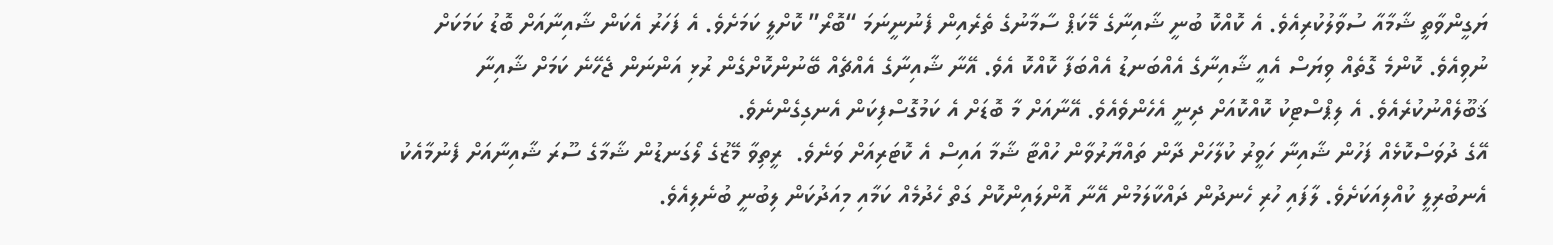ޔަގީންވާތީ ޝާމާއާ ސުވާލުކުރިއެވެ. އެ ކޮއްކޮ ބުނީ ޝާއިނާގެ މޭކަޕް ސާމާނުގެ ތެރެއިން ފެނުނީނަމަ “ބޮރޯ” ކޮށްލީ ކަމަށެވެ. އެ ފަހަރު އެކަން ޝާއިނާއަށް ބޮޑު ކަމަކަށް ނުވިއެވެ. ކޮންމެ ގޮތެއް ވިޔަސް އެއީ ޝާއިނާގެ އެއްބަނޑު އެއްބަފާ ކޮއްކޮ އެވެ. އޭނާ ޝާއިނާގެ އެއްޗެއް ބޭނުންކޮށްގެން ރުޅި އަންނަން ޖެހޭނެ ކަމަށް ޝާއިނާ ޤަބޫލެއްނުކުރެއެވެ. އެ ލިޕްސްޓިކު ކޮއްކޮއަށް ދިނީ އެހެންވެއެވެ. އޭނާއަށް މާ ބޮޑަށް އެ ކަމުގޮސްފިކަން އެނގިގެންނެވެ.
އޭގެ ދުވަސްކޮޅެއް ފަހުން ޝާއިނާ ހަވީރު ކުލާހަށް ދާން ތައްޔާރުވާން ހުއްޓާ ޝާމާ އައިސް އެ ކޮޓަރިއަށް ވަނެވެ.  ރީތިވާ މޭޒުގެ ލޯގަނޑުން ޝާމާގެ ސޫރަ ޝާއިނާއަށް ފެނުމާއެކު އެނބުރިލީ ކުއްލިއަކަށެވެ. ލާފައި ހުރި ހެނދުން ދައްކާލަމުން އޭނާ އޮންލައިންކޮށް ގަތް ހެދުމެއް ކަމާއި މިއަދުކަން ލިބުނީ ބުނެލިއެވެ.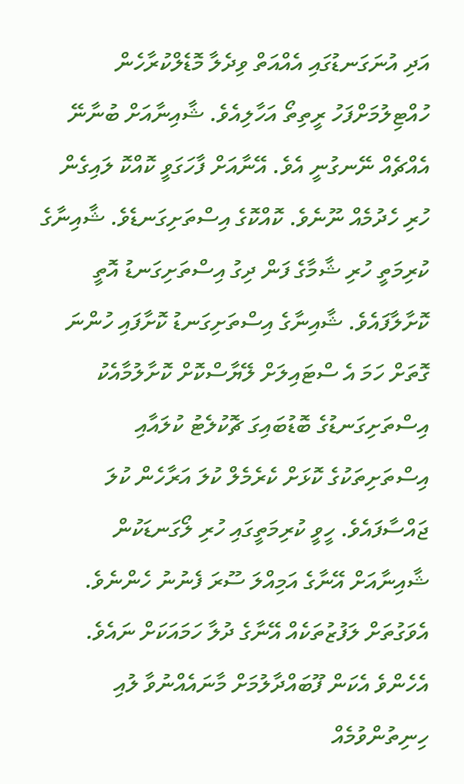އަދި އުނަގަނޑުގައި އެއްއަތް ވިދެލާ މޮޑެލްކުރާހެން ހުއްޓިލުމަށްފަހު ރީތިތޯ އަހާލިއެވެ. ޝާއިނާއަށް ބުނާނޭ އެއްޗެއް ނޭނގުނީ އެވެ. އޭނާއަށް ފާހަގަވީ ކޮއްކޮ ލައިގެން ހުރި ހެދުމެއް ނޫނެވެ. ކޮއްކޮގެ އިސްތަށިގަނޑެވެ. ޝާއިނާގެ ކުރިމަތީ ހުރި ޝާމާގެ ފަން ދިގު އިސްތަށިގަނޑު އޮތީ ކޮށާލާފައެވެ. ޝާއިނާގެ އިސްތަށިގަނޑު ކޮށާފައި ހުންނަ ގޮތަށް ހަމަ އެ ސްޓައިލަށް ލޭޔާސްކޮށް ކޮށާލުމާއެކު އިސްތަށިގަނޑުގެ ބޮޑުބައިގަ ޗޮކުލެޓު ކުލައާއި އިސްތަށިތަކުގެ ކޮޅަށް ކެރެމެލް ކުލަ އަރާހެން ކުލަ ޖައްސާފައެވެ. ހީވީ ކުރިމަތީގައި ހުރި ލޯގަނޑަކުން ޝާއިނާއަށް އޭނާގެ އަމިއްލަ ސޫރަ ފެނުނު ހެންނެވެ. އެވަގުތަށް ލަފުޒުތަކެއް އޭނާގެ ދުލާ ހަމައަކަށް ނައެވެ. އެހެންވެ އެކަން ފޫބައްދާލުމަށް މާނައެއްނުވާ ލުއި ހިނިތުންވުމެއް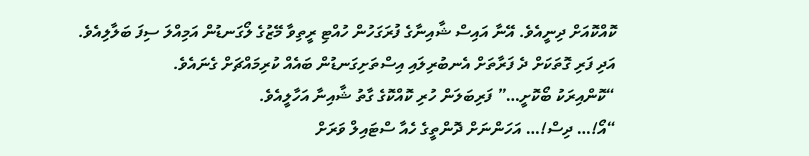ކޮއްކޮއަށް ދިނީއެވެ. އޭނާ އައިސް ޝާއިނާގެ ފުރަގަހުން ހުއްޓި ރީތިވާ މޭޒުގެ ލޯގަނޑުން އަމިއްލަ ސިފަ ބަލާލިއެވެ. އަދި ފަރި ގޮތަކަށް ދެ ފަރާތަށް އެނބުރިލައި އިސްތަށިގަނޑުން ބައެއް ކުރިމައްޗަށް ގެނައެވެ.
“ކޮންއިރަކު ބޯކޮށީ…” ފަރިބަލަން ހުރި ކޮއްކޮގެ ގާތު ޝާއިނާ އަހާލީއެވެ.
“އޯ!… ދިސް!… އަހަންނަށް ދޮންތީގެ ހެއާ ސްޓައިލް ވަރަށް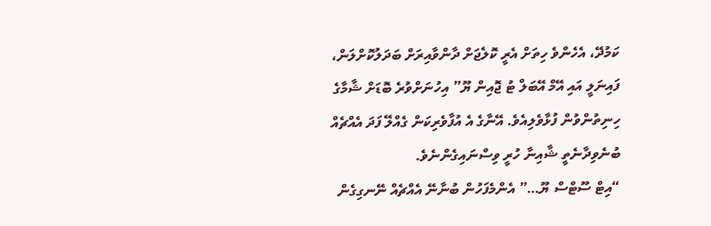ކަމުދޭ، އެހެންވެ ހިތަށް އެރީ ކޮލެޖަށް ދާންވާއިރަށް ބަދަލުކޮށްލަން، ފައިނަލީ އައި އޭމް އޭބަލް ޓު ޖޮއިން ޔޫ” އިހުނަށްވުރެ ބޮޑަށް ޝާމާގެ ހިނިތުންވުން ފުޅާވެލިއެވެ. އޭނާގެ އެ އުފާވެރިކަން ގެއްލޭ ފަދަ އެއްޗެއް ބުނެވިދާނެތީ ޝާއިނާ ހުރީ ވިސްނައިގެންނެވެ.
“އިޓް ސޫޓްސް ޔޫ…” އެންމެފަހުން ބުނާނޭ އެއްޗެއް ނޭނގިގެން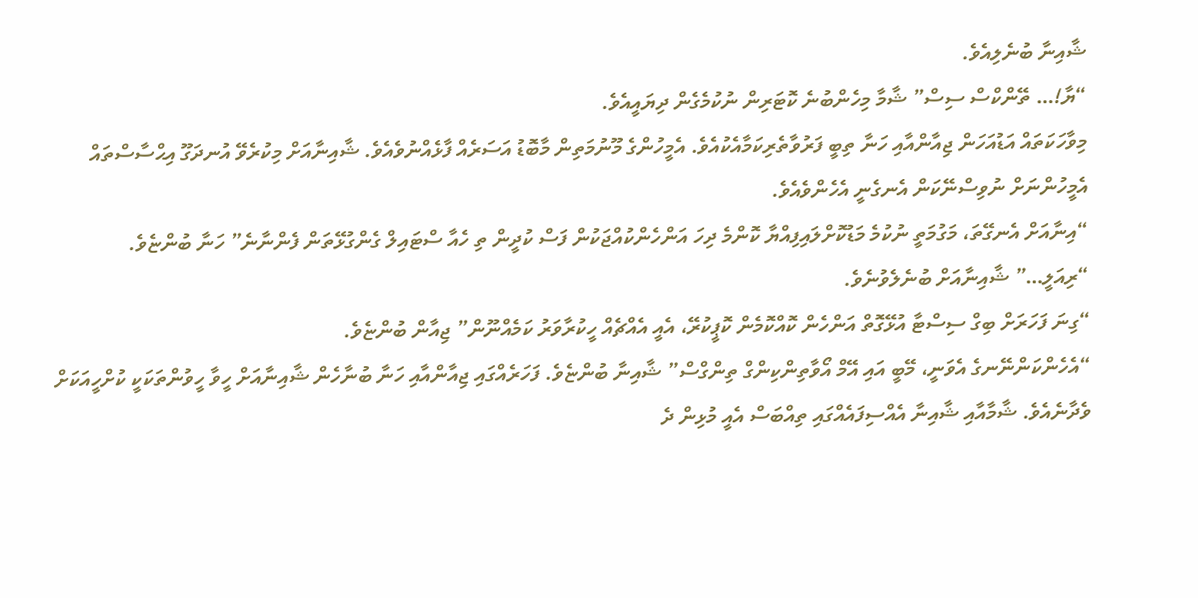ޝާއިނާ ބުނެލިއެވެ.
“ޔާ!… ތޭންކްސް ސިސް” ޝާމާ މިހެންބުނެ ކޮޓަރިން ނުކުމެގެން ދިޔައީއެވެ.
މިވާހަކަތައް އަޑުއަހަން ޖިއާންއާއި ހަނާ ތިބީ ފަރުވާތެރިކަމާއެކުއެވެ. އެމީހުންގެ މޫނުމަތިން މާބޮޑު އަސަރެއް ފާޅެއްނުވެއެވެ. ޝާއިނާއަށް މިކުރެވޭ އުނދަގޫ އިޙްސާސްތައް އެމީހުންނަށް ނުވިސްނޭކަން އެނގެނީ އެހެންވެއެވެ.
“އިނާއަށް އެނގޭތަ، މަގުމަތީ ނުކުމެ މަޑުކޮށްލައިފިއްޔާ ކޮންމެ ދިހަ އަންހެންކުއްޖަކުން ފަސް ކުދީން ތި ހެއާ ސްޓައިލް ގެންގުޅޭތަން ފެންނާނެ” ހަނާ ބުންޏެވެ.
“ރިއަލީ…” ޝާއިނާއަށް ބުނެލެވުނެވެ.
“ގިނަ ފަހަރަށް ބިގް ސިސްޓާ އުޅޭގޮތް އަންހެން ކޮއްކޮމެން ކޮޕީކުރޭ، އެއީ އެއްޗެއް ހީކުރާވަރު ކަމެއްނޫން” ޖިއާން ބުންޏެވެ.
“އެހެންކަންނޭނގެ އެވަނީ، މޭބީ އައި އޭމް އޯވާތިންކިންގް ތިންގްސް” ޝާއިނާ ބުންޏެވެ. ފަހަރެއްގައި ޖިއާންއާއި ހަނާ ބުނާހެން ޝާއިނާއަށް ހީވާ ހީވުންތަކަކީ ކުށްހީއަކަށް ވެދާނެއެވެ. ޝާމާއާއި ޝާއިނާ އެއްސިފައެއްގައި ތިއްބަސް އެއީ މުޅިން ދެ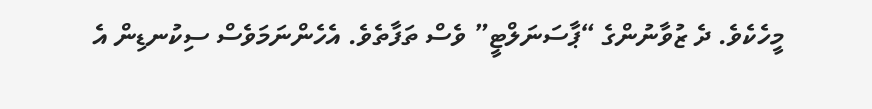މީހެކެވެ. ދެ ޒުވާނުންގެ “ޕާސަނަލްޓީ” ވެސް ތަފާތެވެ. އެހެންނަމަވެސް ސިކުނޑިން އެ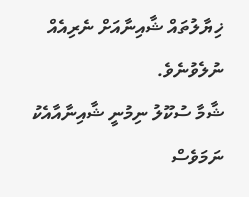ޚިޔާލުތައް ޝާއިނާއަށް ނެރިއެއް ނުލެވުނެވެ.
ޝާމާ ސުކޫލު ނިމުނީ ޝާއިނާއާއެކު ނަމަވެސް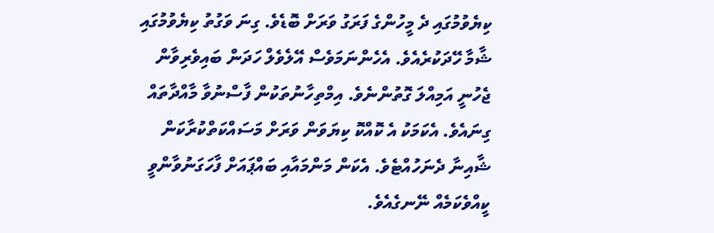ކިޔެވުމުގައި ދެ މީހުންގެ ފަރަގު ވަރަށް ބޮޑެވެ. ގިނަ ވަގުތު ކިޔެވުމުގައި ޝާމާ ހޭދަކުރެއެވެ. އެހެންނަމަވެސް އޭލެވެލް ހަދަން ބައިވެރިވާން ޖެހުނީ އަމިއްލަ ގޮތުންނެވެ. އިމްތިހާނުތަކުން ފާސްނުވާ މާއްދާތައް ގިނައެވެ. އެކަމަކު އެ ކޮއްކޮ ކިޔަވަން ވަރަށް މަސައްކަތްކުރާކަން ޝާއިނާ ދެނަހުއްޓެވެ. އެކަން މަންމައާއި ބައްޕައަށް ފާހަގަނުވާންވީ ކީއްވެކަމެއް ނޭނގެއެވެ.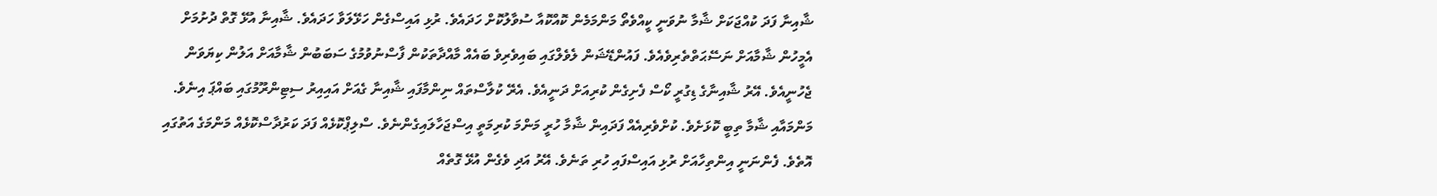ޝާއިނާ ފަދަ ކުއްޖަކަށް ޝާމާ ނުވަނީ ކީއްވެތޯ މަންމަމެން ކޮއްކޮއާ ސުވާލުކޮށް ހަދައެވެ. ރުޅި އައިސްގެން ހަޅޭލަވާ ހަދައެވެ. ޝާއިނާ އުޅޭ ގޮތް ދުށުމަށް އެމީހުން ޝާމާއަށް ނަސޭޙަތްތެރިވެއެވެ. ފައުންޑޭޝަން ލެވެލްގައި ބައިވެރިވެ ބައެއް މާއްދާތަކުން ފާސްނުވުމުގެ ސަބަބުން ޝާމާއަށް އަލުން ކިޔަވަން ޖެހުނީއެވެ. އޭރު ޝާއިނާގެ ޑިގުރީ ކޯސް ފެށިގެން ކުރިއަށް ދަނީއެވެ. އެރޭ ކުލާސްތައް ނިންމާފައި ޝާއިނާ ގެއަށް އައިއިރު ސިޓިންރޫމުގައި ބައްޕަ އިނެވެ. މަންމައާއި ޝާމާ ތިބީ ކޮޅަށެވެ. ކުށްވެރިއެއް ފަދައިން ޝާމާ ހުރީ މަންމަ ކުރިމަތީ އިސްޖަހާލައިގެންނެވެ. ސްލިޕްކޮޅެއް ފަދަ ކަރުދާސްކޮޅެއް މަންމަގެ އަތުގައި އޮތެވެ. ފެންނަނީ އިންތިހާއަށް ރުޅި އައިސްފައި ހުރި ތަނެވެ. އޭރު އަދި ވެގެން އުޅޭ ގޮތެއް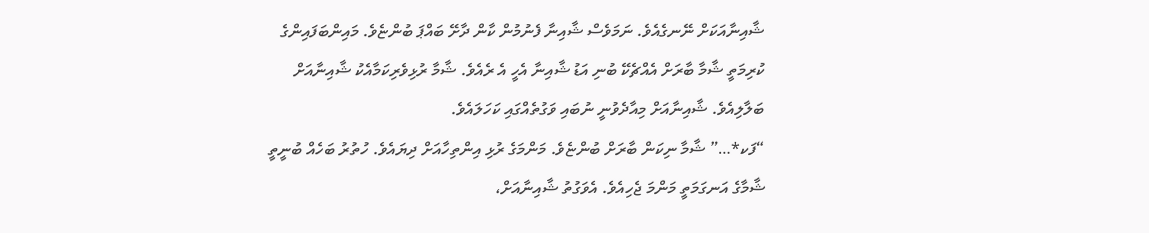ޝާއިނާއަކަށް ނޭނގެއެވެ. ނަމަވެސް ޝާއިނާ ފެނުމުން ކާން ދާށޭ ބައްޕަ ބުންޏެވެ. މައިންބަފައިންގެ ކުރިމަތީ ޝާމާ ބާރަށް އެއްޗެކޭ ބުނި އަޑު ޝާއިނާ އެހީ އެ ރެއެވެ. ޝާމާ ރުޅިވެރިކަމާއެކު ޝާއިނާއަށް ބަލާލިއެވެ. ޝާއިނާއަށް މިއާދެވުނީ ނުބައި ވަގުތެއްގައި ކަހަލައެވެ.
“ފަކ*…” ޝާމާ ނިކަން ބާރަށް ބުންޏެވެ. މަންމަގެ ރުޅި އިންތިހާއަށް ދިޔައެވެ. ހުތުރު ބަހެއް ބުނީތީ ޝާމާގެ އަނގަމަތީ މަންމަ ޖެހިއެވެ. އެވަގުތު ޝާއިނާއަށް،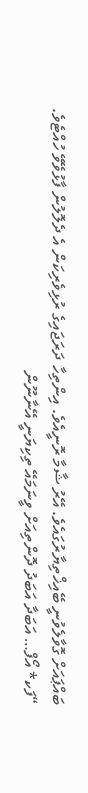ބައްޕައަށް ގޮވާލެވުނީ ބޭއިޚްތިޔާރުގައެވެ. އޭރު ޝާމާ ރޮނީއެވެ. އިންތިހާ ދަރަޖައިގެ ރުޅިވެރިކަން އެ ދެލޮލުން ފާޅުވޭވޭ ހުއްޓެވެ.
“ފަކ* އޯފް… އަބަދާ އަބަދު ދޮންތިއަށް ވީނަމައޭ ތިކިޔަނީ އޭނާނޫން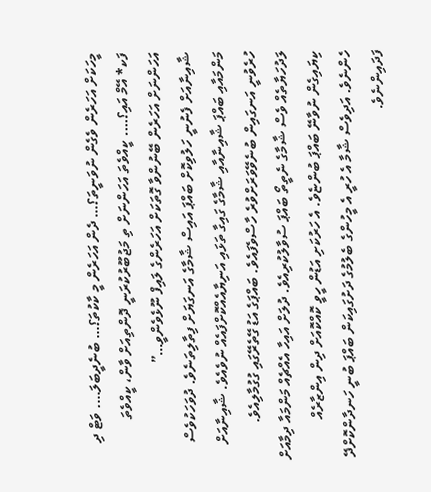މީހަކަށް އަހަރެން ވެގެން ނުވަނީތަ؟… ދެން އަހަރެން މީ ކާކުތަ؟… ބުނެދީބަލަ…. ވަޓް ދި ފަކ* އޭމް އައި؟…. ކީއްވެތަ އަހަންނަށް ތި މަޖުބޫރުކުރަނީ ދޮންތިއަށް ވާން، ކީއްވެތަ އަހަންނަށް އަހަރެން ބޭނުންވާ ގޮތަކަށް އަހަރެންގެ ލައިފް ނޫޅެވެންވީ…”
ޝާއިނާއަށް ފެނުނީ ހަލުވިކޮށް ބައްޕަ އައިސް ޝާމާގެ އަނގަޔަށް ފިތާލިތަނެވެ. ދުވަހަކުވެސް މަންމައާއި ބައްޕަ ޝާއިނާއާއި ޝާމާގެ ގައިގާ ތަޅައި އަނިޔާއެއްކޮށްފައެއް ނުވެއެވެ. ޝާއިނާއަށް ހުރެވުނީ އަނގައިން ބުނެވޭވަރަށްވުރެ ހާސްވެފައެވެ. ބައްޕަގެ އަޑު ގޭތެރޭގައި ގުގުމާލިއެވެ. ލަދުހަޔާތެއް ވެސް ޝާމާގެ ނެތީތޯ ބައްޕަ ސުވާލުކުރިއެވެ. ދުލަށް އައިހާ އެއްޗެއް މަންމައާ ދިމާއަށް ކިޔައިގެން ނުވާނޭ ބައްޕަ ބުންޏެވެ. އެ ހަރުކަށި އަޑުން ހީވީ ކޮއްކޮއަށް ދިން އިންޒާރެއް ހެންނެވެ. އަދިވެސް ޝާމާ އެ ހުރީ އެ މީހުންގެ ބެލުމުގެ ދަށުގައިކަން ބައްޕަ ބުނީ ހަނދާންކޮށްދޭ ފަދައިންނެވެ.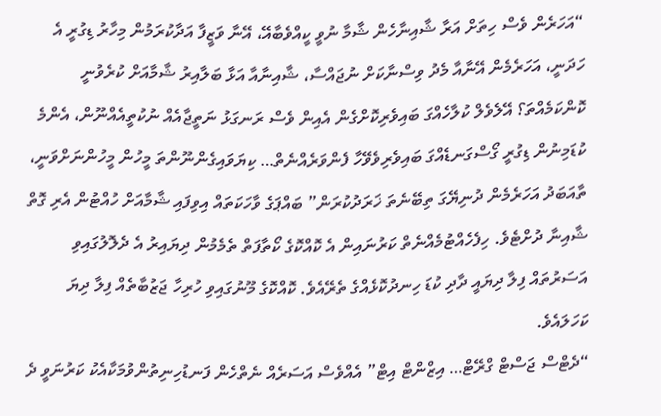“އަހަރެން ވެސް ހިތަށް އަރާ ޝާއިނާހެން ޝާމާ ނުވީ ކީއްވެބާއޭ، އޭނާ ވަޒީފާ އަދާކުރަމުން މިހާރު ޑިގުރީ އެ ހަދަނީ، އަހަރެމެން އޭނާއާ މެދު ވިސްނާކަށް ނުޖައްސާ، ޝާއިނާއާ އަޅާ ބަލާއިރު ޝާމާއަށް ކުރެވުނީ ކޮންކަމެއްތަ؟ އޭލެވެލް ކުލާހެއްގަ ބައިވެރިކޮށްގެން އެއިން ވެސް ރަނގަޅު ނަތީޖާއެއް ނުކުތީއެއްނޫން، އެންމެ ކުޑަމިނުން ޑިގުރީ ގޯސްގަނޑެއްގަ ބައިވެރިވެވޭހާ ފެންވަރެއްނެތް… ކިޔަވައިގެންނޫންތަ މީހުން މީހުންނަށްވަނީ، ތާއަބަދު އަހަރެމެން ދުނިޔޭގަ ތިބޭނެތަ ޚަރަދުކުރަން” ބައްޕަގެ ވާހަކަތައް އިވިފައި ޝާމާއަށް ހުއްޓުން އެރި ގޮތް ޝާއިނާ ދުށްޓެވެ. ހިފެހެއްޓުމެއްނެތް ކަރުނައިން އެ ކޮއްކޮގެ ކޯތާފަތް ތެމެމުން ދިޔައިރު އެ ދެލޮލުގައިވި އަސަރުތައް ފިލާ ދިޔައީ ދާދި ކުޑަ ހިނދުކޮޅެއްގެ ތެރޭއެވެ. ކޮއްކޮގެ މޫނުގައިވި ހުރިހާ ޖަޒުބާތެއް ފިލާ ދިޔަ ކަހަލައެވެ.
“ދެޓްސް ޖަސްޓް ގްރޭޓް… އިޒްންޓް އިޓް” އެއްވެސް އަސަރެއް ނެތްހެން ފަނޑުހިނިތުންވުމަކާއެކު ކަރުނަވީ ދެ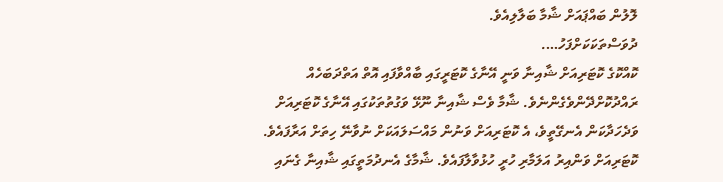ލޮލުން ބައްޕައަށް ޝާމާ ބަލާލިއެވެ.
ދުވަސްތަކަކަށްފަހު….
ކޮއްކޮގެ ކޮޓަރިއަށް ޝާއިނާ ވަނީ އޭނާގެ ކޮޓަރީގައި ބާއްވާފައި އޮތް އަތްދަބަހެއް ރައްދުކޮށްދޭންވެގެންނެވެ. ޝާމާ ވެސް ޝާއިނާ ނޫޅޭ ވަގުތުތަކުގައި އޭނާގެ ކޮޓަރިއަށް ވަދެހަދާކަން އެނގޭތީވެ، އެ ކޮޓަރިއަށް ވަނުން މައްސަލައަކަށް ނުވާނޭ ހިތަށް އަރާފައެވެ. ކޮޓަރިއަށް ވަންއިރު އަލަމާރި ހުރީ ހުޅުވާލާފައެވެ. ޝާމާގެ އެނދުމަތީގައި ޝާއިނާ ގެނައި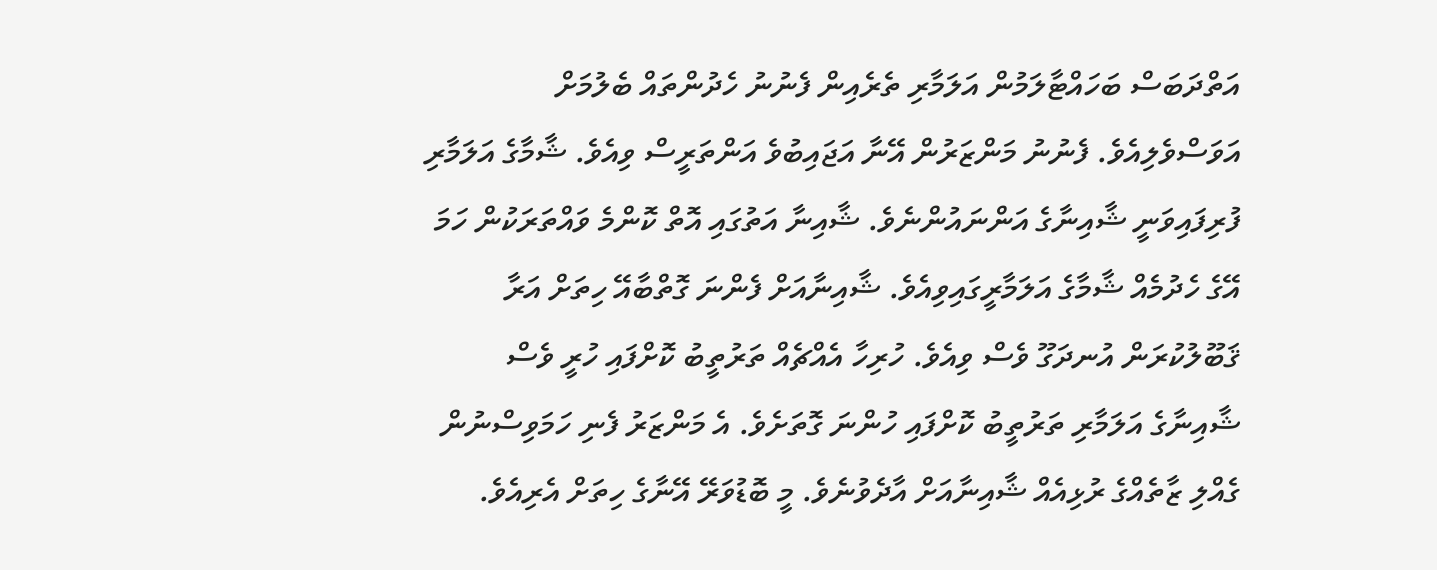އަތްދަބަސް ބަހައްޓާލަމުން އަލަމާރި ތެރެއިން ފެނުނު ހެދުންތައް ބެލުމަށް އަވަސްވެލިއެވެ. ފެނުނު މަންޒަރުން އޭނާ އަޖައިބުވެ އަންތަރީސް ވިއެވެ. ޝާމާގެ އަލަމާރި ފުރިފައިވަނީ ޝާއިނާގެ އަންނައުންނެވެ. ޝާއިނާ އަތުގައި އޮތް ކޮންމެ ވައްތަރަކުން ހަމަ އޭގެ ހެދުމެއް ޝާމާގެ އަލަމާރީގައިވިއެވެ. ޝާއިނާއަށް ފެންނަ ގޮތްބާއޭ ހިތަށް އަރާ ޤަބޫލުކުރަން އުނދަގޫ ވެސް ވިއެވެ. ހުރިހާ އެއްޗެއް ތަރުތީބު ކޮށްފައި ހުރީ ވެސް ޝާއިނާގެ އަލަމާރި ތަރުތީބު ކޮށްފައި ހުންނަ ގޮތަށެވެ. އެ މަންޒަރު ފެނި ހަމަވިސްނުން ގެއްލި ޒާތެއްގެ ރުޅިއެއް ޝާއިނާއަށް އާދެވުނެވެ. މީ ބޮޑުވަރޭ އޭނާގެ ހިތަށް އެރިއެވެ.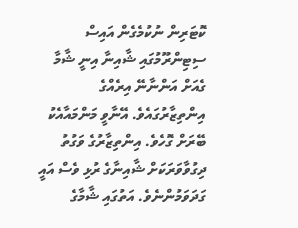ކޮޓަރިން ނުކުމެގެން އައިސް ސިޓިންރޫމުގައި ޝާއިނާ އިނީ ޝާމާ ގެއަށް އަންނާނޭ އިރެއްގެ އިންތިޒާރުގައެވެ. އޭނާވީ މަންމައާއެކު ބޭރަށް ގޮހެވެ. އިންތިޒާރުގެ ވަގުތު ދިގުވާވަރަކަށް ޝާއިނާގެ ރުޅި ވެސް އައީ ގަދަވަމުންނެވެ. އަތުގައި ޝާމާގެ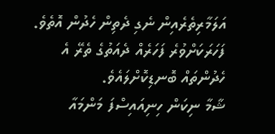އަލަމާރިތެރެއިން ނެގި ދެތިން ހެދުން އޮތެވެ. ފަހަރަކަށްވުރެ ފަހަރެއް ދެއަތުގެ ތެރޭ އެ ހެދުންތައް ބޮނޑިކޮށްލައެވެ.
ޝާމާ ނިކަން ހިނިއައިސްފަ މަންމައާ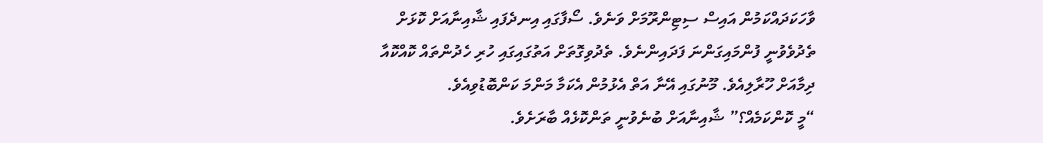ވާހަކަދައްކަމުން އައިސް ސިޓިންރޫމަށް ވަނެވެ. ސޯފާގައި އިނދެފައި ޝާއިނާއަށް ކޮޅަށް ތެދުވެވުނީ ފުންމައިގަންނަ ފަދައިންނެވެ. ތެދުވިގޮތަށް އަތުގައިގައި ހުރި ހެދުންތައް ކޮއްކޮއާ ދިމާއަށް ހޫރާލިއެވެ. މޫނުގައި އޭނާ އަތް އެޅުމުން އެކަމާ މަންމަ ކަންބޮޑުވިއެވެ.
“މީ ކޮންކަމެއް؟” ޝާއިނާއަށް ބުނެވުނީ ތަންކޮޅެއް ބާރަށެވެ.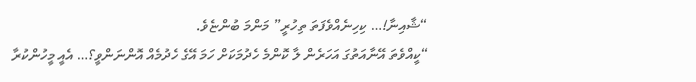“ޝާއިނާ!… ކިހިނެއްވެފަތަ ތިހުރީ” މަންމަ ބުންޏެވެ.
“ކީއްވެތަ އޭނާއަތުގަ އަހަރެން ލާ ކޮންމެ ހެދުމަކަށް ހަމަ އޭގެ ހެދުމެއް އޮންނަންވީ؟… އެއީ މީހުންކުރާ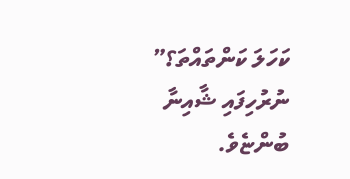ކަހަލަ ކަންތައްތަ؟” ނުރުހިފައި ޝާއިނާ ބުންޏެވެ.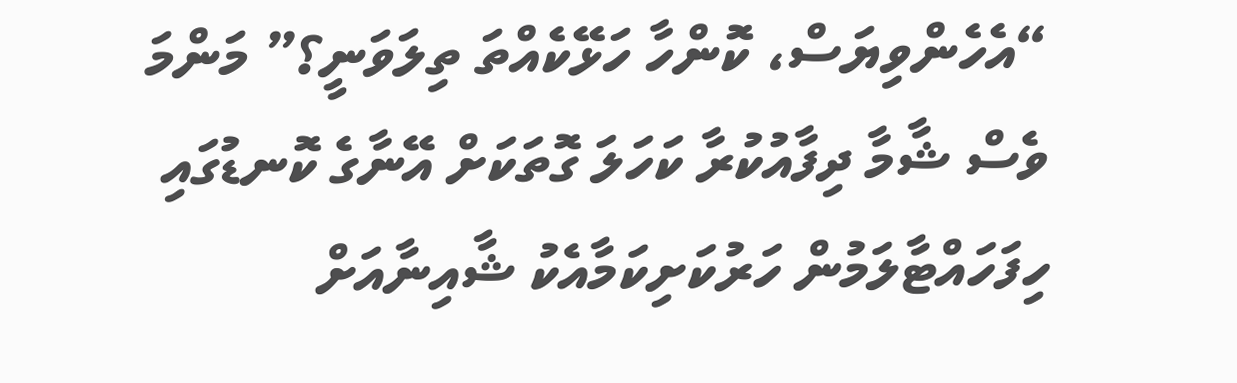“އެހެންވިޔަސް، ކޮންހާ ހަޅޭކެއްތަ ތިލަވަނީ؟” މަންމަ ވެސް ޝާމާ ދިފާއުކުރާ ކަހަލަ ގޮތަކަށް އޭނާގެ ކޮނޑުގައި ހިފަހައްޓާލަމުން ހަރުކަށިކަމާއެކު ޝާއިނާއަށް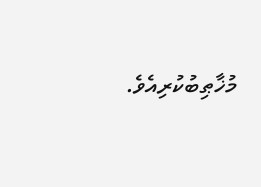މުޚާޠިބުކުރިއެވެ.